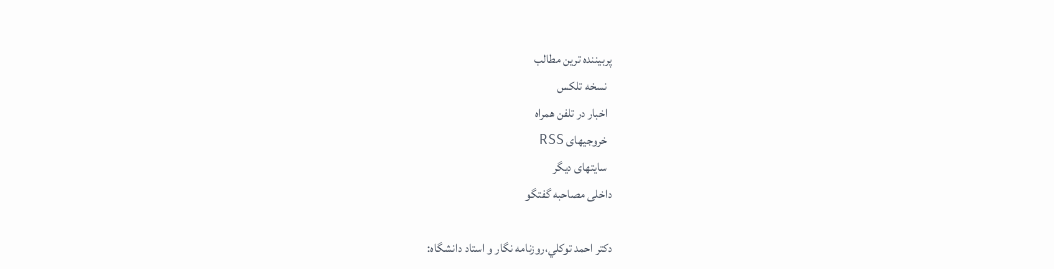پربيننده ترين مطالب
  نسخه تلکس
  اخبار در تلفن همراه
  خروجيهای RSS
  سايتهای ديگر
داخلی مصاحبه گفتگو

دكتر احمد توكلي،روزنامه نگار و استاد دانشگاه: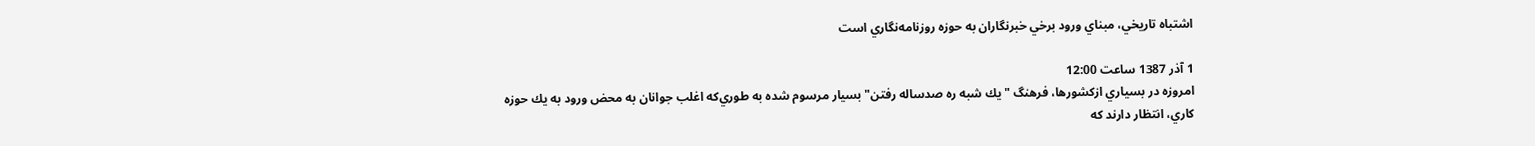اشتباه تاريخي، مبناي ورود برخي خبرنگاران به حوزه روزنامه‌نگاري است

1 آذر 1387 ساعت 12:00
امروزه در بسياري ازكشورها، فرهنگ "يك شبه ره صدساله رفتن" بسيار مرسوم ‌شده به طوري‌كه اغلب جوانان به محض ورود به يك حوزه كاري، انتظار دارند كه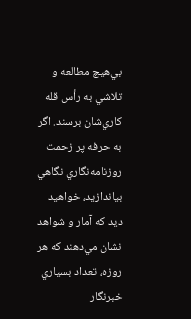بي‌هيچ مطالعه و تلاشي به رأس قله كاري‌شان برسند. اگر به حرفه پر زحمت روزنامه‌نگاري نگاهي بياندازيد، خواهيد ديد كه آمار و شواهد نشان مي‌دهند كه هر روزه، تعداد بسياري خبرنگار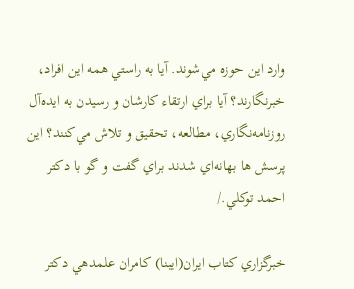وارد اين حوزه مي‌شوند. آيا به راستي همه اين افراد، خبرنگارند؟ آيا براي ارتقاء كارشان و رسيدن به ايده‌آل روزنامه‌نگاري، مطالعه، تحقيق و تلاش مي‌كنند؟ اين پرسش ها بهانه‌اي شدند براي گفت و گو با دكتر احمد توكلي./

خبرگزاري كتاب ايران(ايبنا) كامران علمدهي‌ دكتر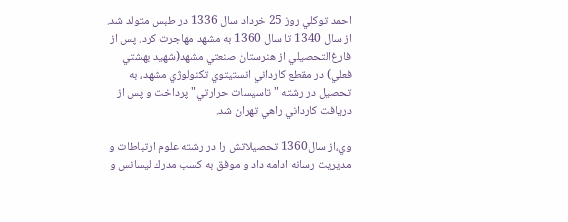احمد توكلي روز 25 خرداد سال 1336 در طبس متولد شد. از سال 1340 تا ‌سال 1360 به مشهد مهاجرت كرد‌. پس از فارغ‌التحصيلي از هنرستان صنعتي مشهد‌(شهيد بهشتي فعلي‌) در مقطع كارداني انستيتوي تكنولوژي مشهد، به تحصيل در رشته "تاسيسات حرارتي" پرداخت‌‌ و پس از دريافت كارداني راهي تهران شد‌.

وي،از سال1360 تحصيلاتش را در رشته علوم ارتباطات و‌ مديريت رسانه ادامه داد و موفق به كسب مدرك ليسانس و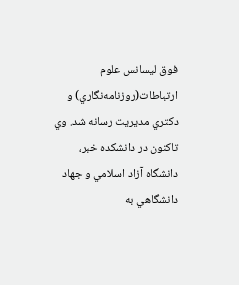فوق ليسانس علوم ارتباطات(روزنامه‌نگاري) و دكتري مديريت رسانه شد. وي تا‌كنون در دانشكده خبر، دانشگاه آزاد اسلامي و جهاد دانشگاهي به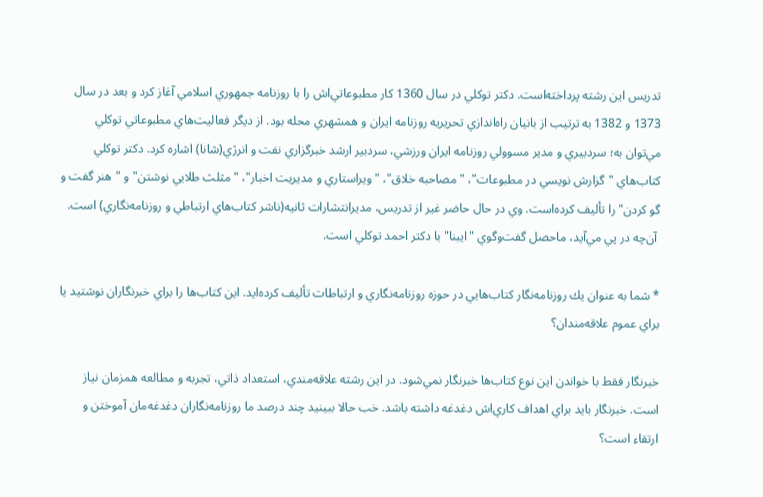تدريس اين رشته پرداخته‌است. دكتر توكلي در سال ‌1360 كار مطبوعاتي‌اش را با ‌‌روزنامه جمهوري اسلامي آغاز كرد و بعد در سال 1373 و 1382 به ترتيب از بانيان راه‌اندازي تحريريه روزنامه ايران و همشهري محله بود. از ديگر فعاليت‌هاي مطبوعاتي توكلي مي‌توان به؛ ‌سردبيري و مدير مسوولي روزنامه ايران ورزشي،‌ ‌سردبير ارشد خبرگزاري نفت و انرژي‌(شانا‌) اشاره كرد. دكتر توكلي كتاب‌هاي "گزارش نويسي در مطبوعات"، "مصاحبه خلاق"، "ويراستاري و مديريت اخبار"، "مثلث طلايي نوشتن" و "هنر گفت و گو كردن" را تأليف كرده‌است. وي در حال حاضر غير از تدريس، مديرانتشارات ثانيه‌(ناشر كتاب‌هاي ارتباطي و روزنامه‌نگاري) است.
 آن‌چه در پي مي‌آيد، ماحصل گفت‌وگوي "ايبنا" با‌ دكتر احمد توكلي ‌است.

* شما به عنوان يك روزنامه‌نگار كتاب‌هايي در حوزه روزنامه‌نگاري و ارتباطات تأليف كرده‌ايد. اين كتاب‌ها را براي خبرنگاران نوشتيد يا براي عموم علاقه‌مند‌ان؟

خبرنگار فقط با خواندن اين نوع كتاب‌ها ‌خبرنگار نمي‌شود. در اين رشته علاقه‌مندي، استعداد ذاتي، تجربه و مطالعه همزمان نياز است. خبرنگار بايد براي اهداف كاري‌اش دغدغه‌ داشته باشد. خب حالا ببينيد چند درصد ما روزنامه‌نگاران دغدغه‌مان آموختن و ارتقاء است؟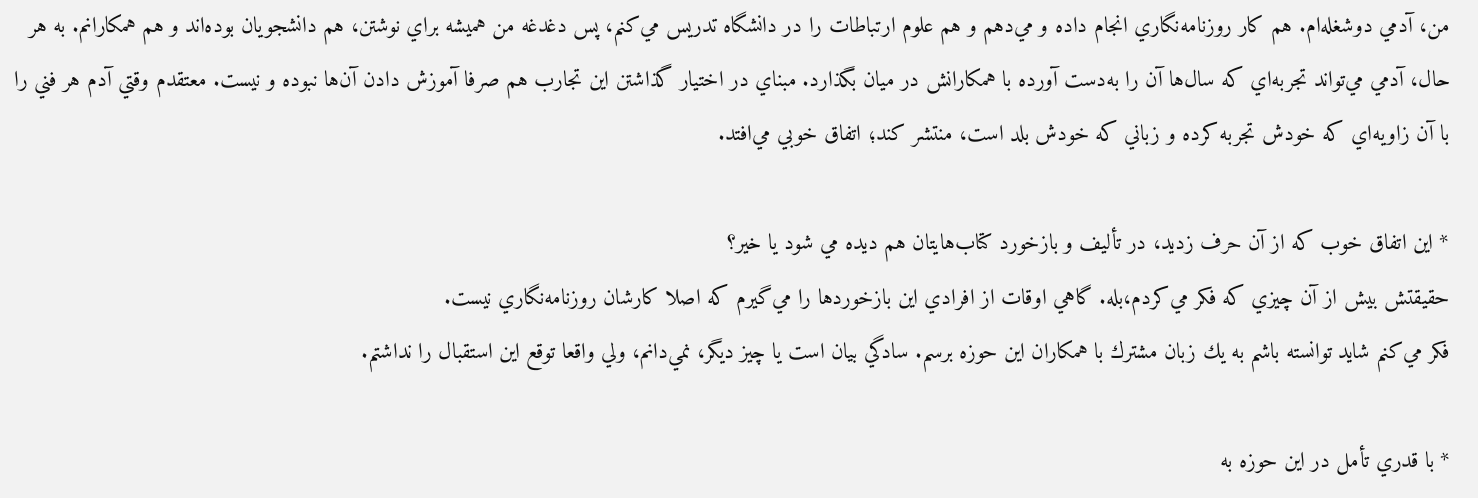من، آدمي دوشغله‌ام. هم كار روزنامه‌نگاري انجام داده و مي‌دهم ‌و هم‌ ‌علوم ارتباطات را در دانشگاه تدريس مي‌كنم، پس دغدغه من هميشه براي نوشتن، هم دانشجويان بوده‌اند‌ و هم همكارانم. به هر حال، ‌آدمي مي‌تواند‌ تجربه‌اي‌ كه سال‌ها آن را به‌دست آورده‌‌ ‌با همكارانش در ميان بگذارد. مبناي در اختيار گذاشتن اين تجارب هم صرفا آموزش دادن آن‌ها نبوده و نيست. معتقدم وقتي آدم هر فني را با آن زاويه‌اي كه خودش تجربه كرده و زباني كه خودش بلد است، منتشر كند؛ ‌اتفاق خوبي مي‌افتد.

* اين اتفاق خوب كه از آن حرف زديد، در تأليف و بازخورد كتاب‌هايتان هم ديده مي شود يا خير؟
حقيقتش بيش از آن چيزي كه فكر مي‌كردم،بله. گاهي اوقات از افرادي اين بازخورد‌‌ها را مي‌گيرم كه اصلا كارشان روزنامه‌نگاري نيست.
فكر مي‌كنم شايد توانسته‌ باشم به يك زبان مشترك با همكاران اين حوزه برسم. سادگي بيان است يا چيز ديگر، نمي‌دانم، ولي واقعا توقع اين استقبال را نداشتم.

* با قدري تأمل در اين حوزه به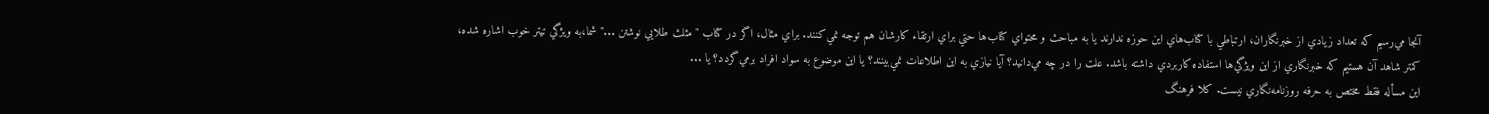آنجا مي‌رسيم كه تعداد زيادي از‌ خبرنگاران، ارتباطي با كتاب‌هاي اين حوزه ندارند يا به مباحث و محتواي كتاب‌ها حتي براي ارتقاء كارشان هم توجه نمي‌كنند. براي مثال، اگر در كتاب "مثلث طلايي نوشتن ..." شما،به ويژگي تيتر خوب اشاره شده، كمتر شاهد آن هستيم كه خبرنگاري از اين ويژگي‌ها استفاده كاربردي‌ داشته باشد. علت را در چه مي‌دانيد؟ آيا نيازي به اين اطلاعات نمي‌بينند؟ يا اين موضوع به ‌سواد‌ افراد برمي‌گردد؟ يا ...
اين مسأله فقط مختص به حرفه روزنامه‌نگاري نيست. كلا فرهنگ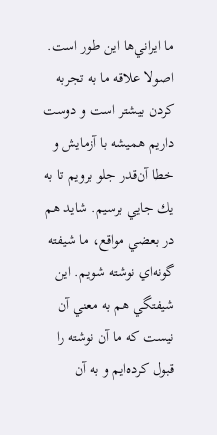ما ايراني‌ها اين طور است. اصولا علاقه ما به تجربه كردن بيشتر است و دوست داريم هميشه با آزمايش و خطا آن‌قدر جلو برويم تا به يك جايي برسيم. شايد هم در بعضي مواقع، ما شيفته گونه‌اي نوشته شويم. اين شيفتگي هم به معني آن نيست كه ما آن نوشته را قبول كرده‌ايم و به آن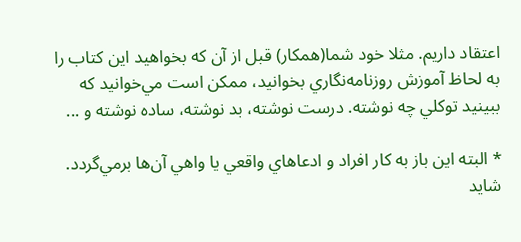اعتقاد داريم. مثلا خود شما‌(همکار) قبل از آن كه بخواهيد اين كتاب را به لحاظ آموزش روزنامه‌نگاري بخوانيد، ممکن است مي‌خوانيد كه ببينيد توكلي چه نوشته. درست نوشته، بد نوشته، ساده نوشته و ...

* البته اين باز به كار افراد و ادعاهاي واقعي يا واهي آن‌ها برمي‌گردد. شايد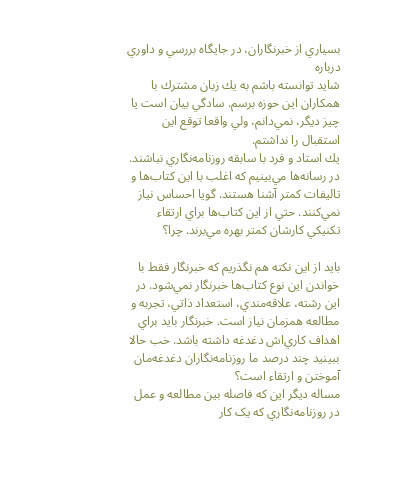بسياري از خبرنگاران، در جايگاه بررسي و داوري درباره
شايد توانسته‌ باشم به يك زبان مشترك با همكاران اين حوزه برسم. سادگي بيان است يا چيز ديگر، نمي‌دانم، ولي واقعا توقع اين استقبال را نداشتم.
يك استاد و فرد با سابقه روزنامه‌نگاري نباشند. در رسانه‌ها مي‌بينيم كه اغلب با اين كتاب‌ها و‌ تاليفات كمتر آشنا هستند. گويا احساس نياز نمي‌كنند. حتي از اين كتاب‌ها براي ارتقاء تكنيكي كارشان كمتر بهره مي‌برند. چرا؟

بايد از اين نكته هم نگذريم كه‌ خبرنگار فقط با خواندن اين نوع كتاب‌ها ‌خبرنگار نمي‌شود. در اين رشته، علاقه‌مندي، استعداد ذاتي، تجربه و مطالعه همزمان نياز است. خبرنگار بايد براي اهداف كاري‌اش دغدغه‌ داشته باشد. خب حالا ببينيد چند درصد ما روزنامه‌نگاران دغدغه‌مان آموختن و ارتقاء است؟
مساله ديگر اين که فاصله بين مطالعه و عمل در روزنامه‌نگاري که يک کار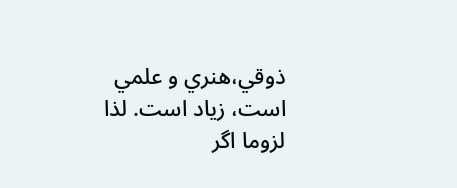ذوقي،‌هنري و علمي است، زياد است. لذا لزوما اگر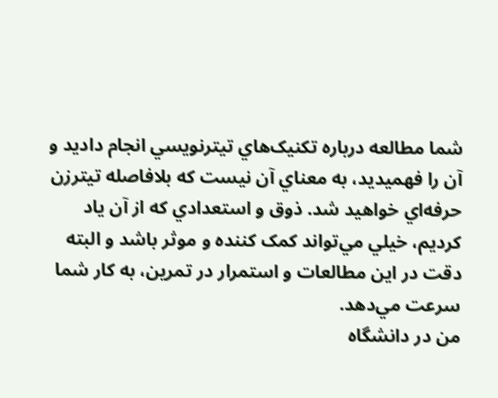شما مطالعه درباره تکنيک‌هاي تيترنويسي انجام داديد و آن را فهميديد، به معناي آن نيست که بلافاصله تيترزن حرفه‌اي خواهيد شد. ذوق و استعدادي که از آن ياد کرديم، خيلي مي‌تواند کمک کننده و موثر باشد و البته دقت در اين مطالعات و استمرار در تمرين، به کار شما سرعت مي‌دهد.
من در دانشگاه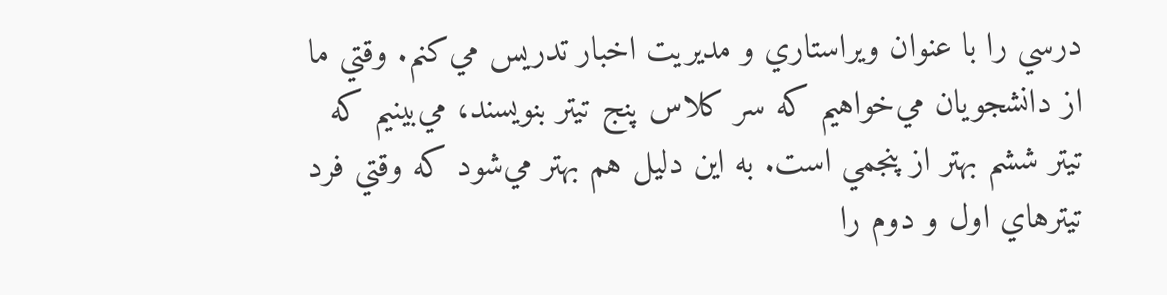درسي را با عنوان ويراستاري و مديريت اخبار تدريس مي‌كنم. وقتي ما از دانشجويان مي‌خواهيم كه سر كلاس پنج تيتر بنويسند، مي‌بينيم كه تيتر ششم بهتر از پنجمي است. به اين دليل هم بهتر مي‌شود كه وقتي فرد تيترهاي اول و دوم را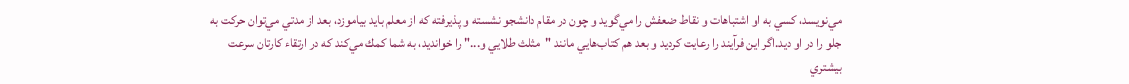مي‌نويسد، كسي به او اشتباهات و نقاط ضعفش را مي‌گويد و چون در مقام دانشجو نشسته و پذيرفته كه از معلم بايد بياموزد، بعد از مدتي مي‌توان حرکت به جلو را در او ديد.اگر اين فرآيند را رعايت كرديد و بعد هم كتاب‌هايي مانند "مثلث طلايي و..." را خوانديد، به شما كمك مي‌كند كه در ارتقاء كارتان سرعت بيشتري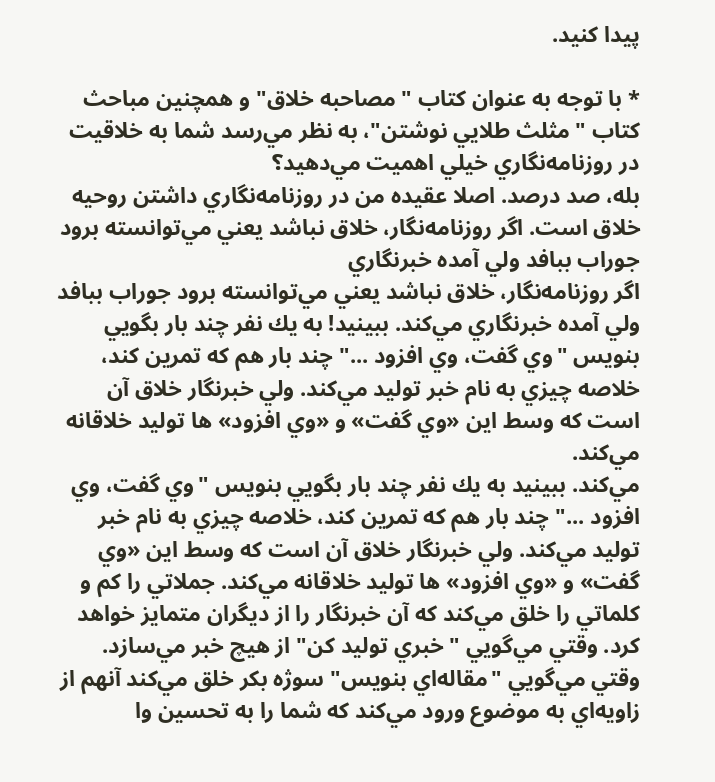پيدا كنيد.

* با توجه به عنوان کتاب "مصاحبه خلاق" و همچنين مباحث کتاب "مثلث طلايي نوشتن"، به نظر مي‌رسد شما به خلاقيت در روزنامه‌نگاري خيلي اهميت مي‌دهيد؟
بله، صد درصد. اصلا عقيده من در روزنامه‌نگاري داشتن روحيه خلاق است. اگر روزنامه‌نگار، خلاق نباشد يعني مي‌توانسته برود جوراب ببافد ولي آمده خبرنگاري
اگر روزنامه‌نگار، خلاق نباشد يعني مي‌توانسته برود جوراب ببافد ولي آمده خبرنگاري مي‌كند. ببينيد! به يك نفر چند بار بگويي بنويس "وي گفت، وي افزود ..." چند بار هم كه تمرين كند، خلاصه چيزي به نام خبر توليد مي‌کند. ولي خبرنگار خلاق آن است كه وسط اين «وي گفت» و «وي افزود» ها توليد خلاقانه مي‌کند.
مي‌كند. ببينيد به يك نفر چند بار بگويي بنويس "وي گفت، وي افزود ..." چند بار هم كه تمرين كند، خلاصه چيزي به نام خبر توليد مي‌کند. ولي خبرنگار خلاق آن است كه وسط اين «وي گفت» و «وي افزود» ها توليد خلاقانه مي‌کند. جملاتي را كم و‌ كلماتي را خلق مي‌كند كه آن خبرنگار را از ديگران متمايز خواهد كرد. وقتي‌ مي‌گويي "خبري توليد کن" از هيچ خبر مي‌سازد. وقتي مي‌گويي "مقاله‌اي بنويس" سوژه بکر خلق مي‌کند آنهم از زاويه‌اي به موضوع ورود مي‌کند که شما را به تحسين وا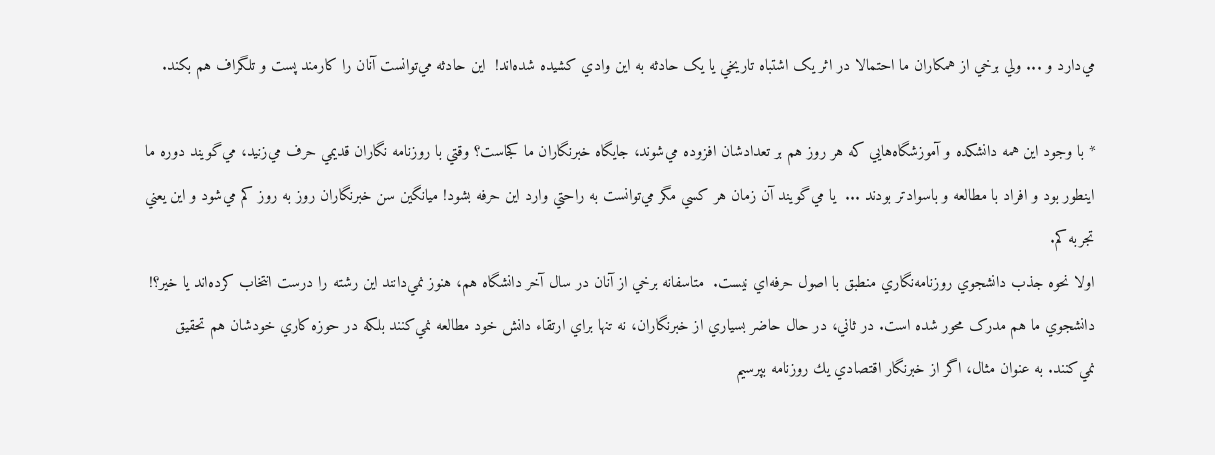مي‌دارد و ... ولي برخي از همکاران ما احتمالا در اثر يک اشتباه تاريخي يا يک حادثه به اين وادي کشيده شده‌اند!  اين حادثه مي‌توانست آنان را کارمند پست و تلگراف هم بکند.

* با وجود اين همه دانشكده و آموزشگاه‌هايي كه هر روز هم بر تعدادشان افزوده مي‌شوند، جايگاه خبرنگاران ما كجاست؟ وقتي با روزنامه نگاران قديمي حرف مي‌زنيد، مي‌گويند دوره ما اينطور بود و افراد با مطالعه و باسوادتر بودند ...  يا مي‌گويند آن زمان هر كسي مگر مي‌توانست به راحتي وارد اين حرفه بشود! ميانگين سن خبرنگاران روز به روز كم مي‌شود و اين يعني تجربه كم.
اولا نحوه جذب دانشجوي روزنامه‌نگاري منطبق با اصول حرفه‌اي نيست.  متاسفانه برخي از آنان در سال آخر دانشگاه هم، هنوز نمي‌دانند اين رشته را درست انتخاب کرده‌اند يا خير؟! دانشجوي ما هم مدرک محور شده است. در ثاني، در حال حاضر بسياري از خبرنگاران، نه تنها براي ارتقاء دانش خود مطالعه نمي‌كنند بلكه در حوزه كاري خودشان هم تحقيق نمي‌كنند. به عنوان مثال، اگر از خبرنگار اقتصادي‌ يك روزنامه بپرسيم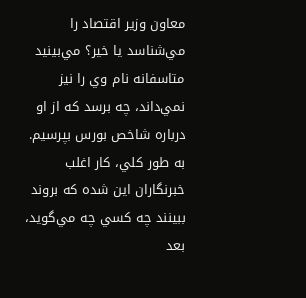معاون وزير اقتصاد را مي‌شناسد يا خير؟ مي‌بينيد متاسفانه نام وي را نيز نمي‌داند، چه برسد كه از او درباره شاخص بورس بپرسيم.
به طور كلي، كار اغلب خبرنگاران اين شده كه بروند ببينند چه كسي چه مي‌گويد، بعد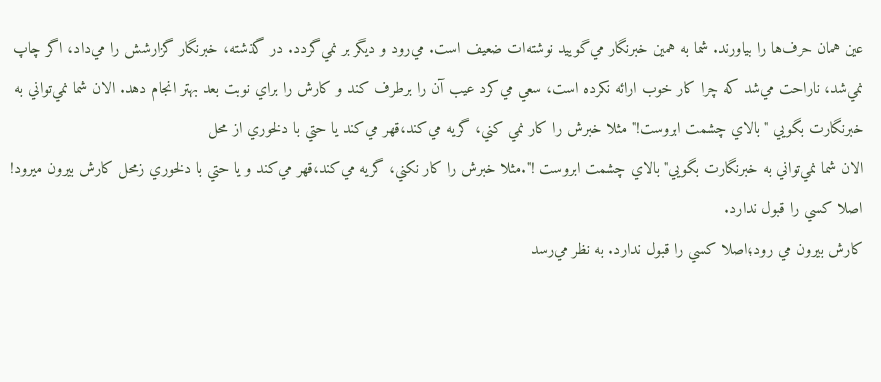عين همان حرف‌ها را بياورند. شما به همین خبرنگار ‌مي‌گوييد نوشته‌ات ضعيف است. مي‌رود و ديگر بر نمي‌گردد. در گذشته، خبرنگار گزارشش را مي‌داد، اگر چاپ نمي‌شد، ناراحت مي‌شد که چرا کار خوب ارائه نکرده است، سعي مي‌کرد عيب آن را برطرف کند و کارش را براي نوبت بعد بهتر انجام دهد. الان شما نمي‌تواني به خبرنگارت بگويي "بالاي چشمت ابروست!" مثلا خبرش را كار نمي كني، گريه مي‌كند،قهر مي‌کند يا حتي با دلخوري از محل
الان شما نمي‌تواني به خبرنگارت بگويي"بالاي چشمت ابروست !".مثلا خبرش را كار نكني، گريه مي‌كند،قهر مي‌کند و يا حتي با دلخوري زمحل كارش بيرون ميرود! اصلا کسي را قبول ندارد.
كارش بيرون مي رود؛اصلا کسي را قبول ندارد. به نظر مي‌رسد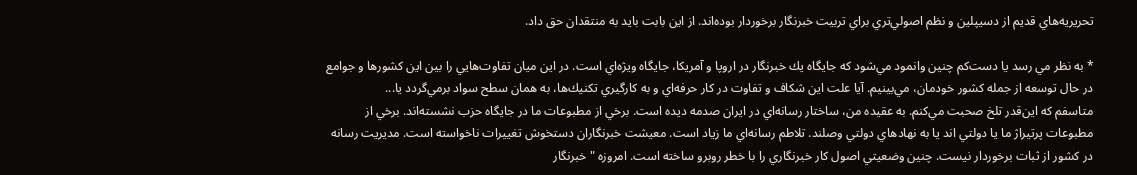تحريريه‌هاي قديم از دسيپلين و نظم اصولي‌تري براي تربيت خبرنگار برخوردار بوده‌اند. از اين بابت بايد به منتقدان حق داد.

* به نظر مي رسد يا دست‌كم چنين وانمود مي‌شود كه جايگاه يك خبرنگار‌ در اروپا و آمريكا، جايگاه ويژه‌اي است. در اين ميان تفاوت‌هايي را بين اين كشورها و جوامع در حال توسعه از جمله كشور خودمان، مي‌بينيم. آيا علت اين شكاف و تفاوت در كار حرفه‌اي و به كارگيري تكنيك‌ها، به همان سطح سواد برمي‌گردد يا...
متاسفم که اين‌قدر تلخ صحبت مي‌کنم. به عقيده من، ساختار رسانه‌اي در ايران صدمه ديده است. برخي از مطبوعات ما در جايگاه حزب نشسته‌اند. برخي از مطبوعات پرتيراژ ما يا دولتي اند يا به نهاد‌هاي دولتي وصلند. تلاطم رسانه‌اي ما زياد است. معيشت خبرنگاران دستخوش تغييرات ناخواسته است. مديريت رسانه در کشور از ثبات برخوردار نيست. چنين وضعيتي اصول کار خبرنگاري را با خطر روبرو ساخته است. امروزه "خبرنگار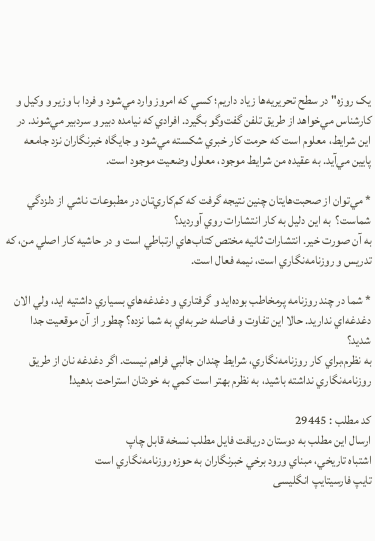يک روزه" در سطح تحريريه‌ها زياد داريم؛ کسي که امروز وارد مي‌شود و فردا با وزير و وکيل و کارشناس مي‌خواهد از طريق تلفن گفت‌وگو بگيرد. افرادي که نيامده دبير و سردبير مي‌شوند. در اين شرايط، معلوم است که حرمت کار خبري شکسته مي‌شود و جايگاه خبرنگاران نزد جامعه پايين مي‌آيد. به عقيده من شرايط موجود، معلول وضعيت موجود است.

* مي‌توان از صحبت‌هايتان چنين نتيجه گرفت كه كم‌كاري‌تان در مطبوعات ناشي از دلزدگي شماست؟  به اين دليل به كار انتشارات روي آورديد؟
به آن صورت خير. انتشارات ثانيه مختص کتاب‌هاي ارتباطي است و در حاشيه کار اصلي من، که تدريس و روزنامه‌نگاري است، نيمه فعال است.

* شما در چند روزنامه پرمخاطب بوده‌ايد و گرفتاري و دغدغه‌هاي بسياري داشتيه ايد، ولي الان دغدغه‌اي نداريد. حالا اين تفاوت و فاصله ضربه‌اي به شما نزده؟ چطور از آن موقعيت جدا شديد؟
به نظرم،براي کار روزنامه‌نگاري، شرايط چندان جالبي فراهم نيست. اگر دغدغه نان از طريق روزنامه‌نگاري نداشته باشيد، به نظرم بهتر است کمي به خودتان استراحت بدهيد!

کد مطلب : 29445
ارسال اين مطلب به دوستان دريافت فايل مطلب نسخه قابل چاپ
اشتباه تاريخي، مبناي ورود برخي خبرنگاران به حوزه روزنامه‌نگاري است
تايپ فارسیتايپ انگليسی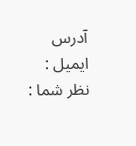آدرس ايميل :
نظر شما :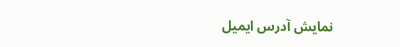نمايش آدرس ايميل